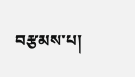བརྩམས་པ།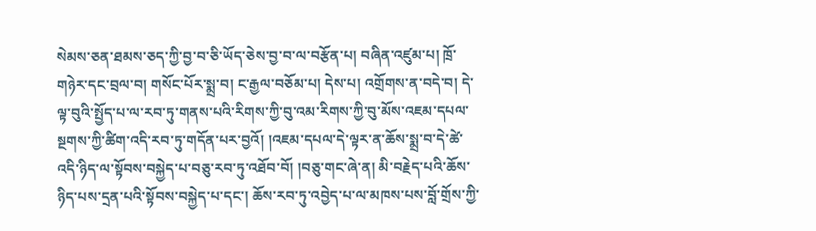སེམས་ཅན་ཐམས་ཅད་ཀྱི་བྱ་བ་ཅི་ཡོད་ཅེས་བྱ་བ་ལ་བརྩོན་པ། བཞིན་འཛུམ་པ། ཁྲོ་གཉེར་དང་བྲལ་བ། གསོང་པོར་སྨྲ་བ། ང་རྒྱལ་བཅོམ་པ། དེས་པ། འགྲོགས་ན་བདེ་བ། དེ་ལྟ་བུའི་སྤྱོད་པ་ལ་རབ་ཏུ་གནས་པའི་རིགས་ཀྱི་བུ་འམ་རིགས་ཀྱི་བུ་མོས་འཇམ་དཔལ་སྔགས་ཀྱི་ཚིག་འདི་རབ་ཏུ་གདོན་པར་བྱའོ། །འཇམ་དཔལ་དེ་ལྟར་ན་ཆོས་སྨྲ་བ་དེ་ཚེ་འདི་ཉིད་ལ་སྟོབས་བསྐྱེད་པ་བཅུ་རབ་ཏུ་འཐོབ་བོ། །བཅུ་གང་ཞེ་ན། མི་བརྗེད་པའི་ཆོས་ཉིད་པས་དྲན་པའི་སྟོབས་བསྐྱེད་པ་དང་། ཆོས་རབ་ཏུ་འབྱེད་པ་ལ་མཁས་པས་བློ་གྲོས་ཀྱི་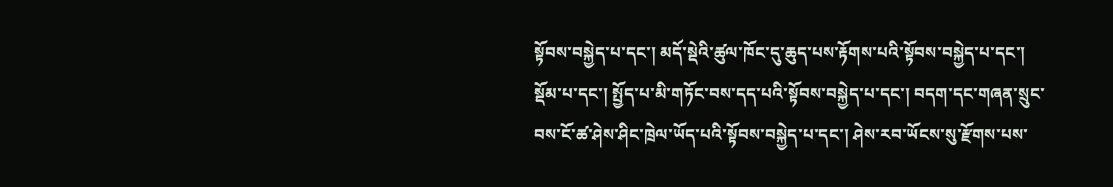སྟོབས་བསྐྱེད་པ་དང་། མདོ་སྡེའི་ཚུལ་ཁོང་དུ་ཆུད་པས་རྟོགས་པའི་སྟོབས་བསྐྱེད་པ་དང་། སྡོམ་པ་དང་། སྤྱོད་པ་མི་གཏོང་བས་དད་པའི་སྟོབས་བསྐྱེད་པ་དང་། བདག་དང་གཞན་སྲུང་བས་ངོ་ཚ་ཤེས་ཤིང་ཁྲེལ་ཡོད་པའི་སྟོབས་བསྐྱེད་པ་དང་། ཤེས་རབ་ཡོངས་སུ་རྫོགས་པས་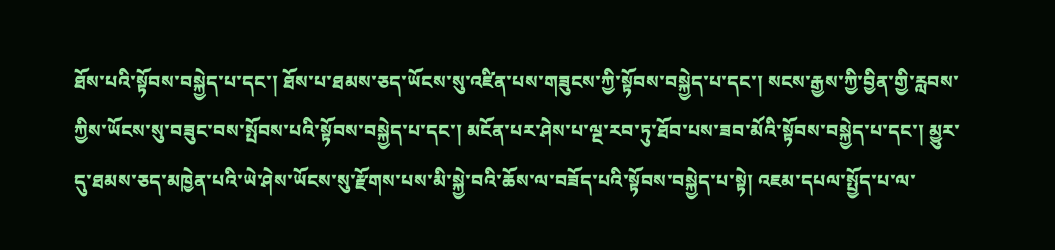ཐོས་པའི་སྟོབས་བསྐྱེད་པ་དང་། ཐོས་པ་ཐམས་ཅད་ཡོངས་སུ་འཛིན་པས་གཟུངས་ཀྱི་སྟོབས་བསྐྱེད་པ་དང་། སངས་རྒྱས་ཀྱི་བྱིན་གྱི་རླབས་ཀྱིས་ཡོངས་སུ་བཟུང་བས་སྤོབས་པའི་སྟོབས་བསྐྱེད་པ་དང་། མངོན་པར་ཤེས་པ་ལྔ་རབ་ཏུ་ཐོབ་པས་ཟབ་མོའི་སྟོབས་བསྐྱེད་པ་དང་། མྱུར་དུ་ཐམས་ཅད་མཁྱེན་པའི་ཡེ་ཤེས་ཡོངས་སུ་རྫོགས་པས་མི་སྐྱེ་བའི་ཆོས་ལ་བཟོད་པའི་སྟོབས་བསྐྱེད་པ་སྟེ། འཇམ་དཔལ་སྤྱོད་པ་ལ་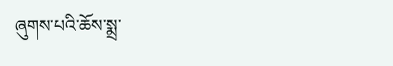ཞུགས་པའི་ཆོས་སྨྲ་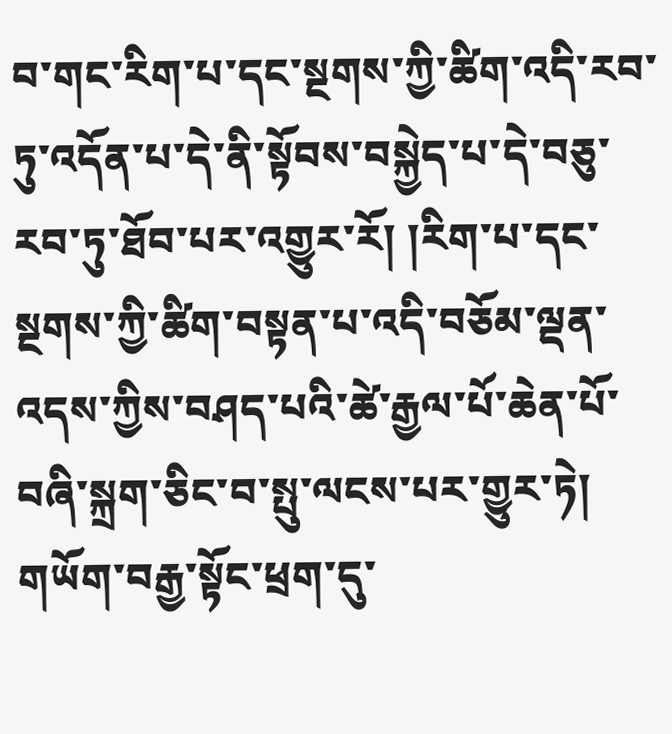བ་གང་རིག་པ་དང་སྔགས་ཀྱི་ཚིག་འདི་རབ་ཏུ་འདོན་པ་དེ་ནི་སྟོབས་བསྐྱེད་པ་དེ་བཅུ་རབ་ཏུ་ཐོབ་པར་འགྱུར་རོ། །རིག་པ་དང་སྔགས་ཀྱི་ཚིག་བསྟན་པ་འདི་བཅོམ་ལྡན་འདས་ཀྱིས་བཤད་པའི་ཚེ་རྒྱལ་པོ་ཆེན་པོ་བཞི་སྐྲག་ཅིང་བ་སྤུ་ལངས་པར་གྱུར་ཏེ། གཡོག་བརྒྱ་སྟོང་ཕྲག་དུ་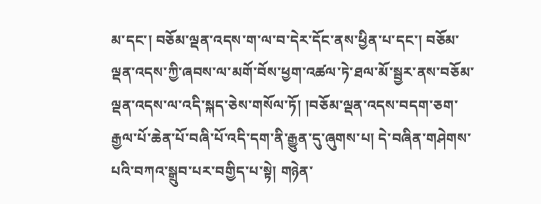མ་དང་། བཅོམ་ལྡན་འདས་ག་ལ་བ་དེར་དོང་ནས་ཕྱིན་པ་དང་། བཅོམ་ལྡན་འདས་ཀྱི་ཞབས་ལ་མགོ་བོས་ཕྱག་འཚལ་ཏེ་ཐལ་མོ་སྦྱར་ནས་བཅོམ་ལྡན་འདས་ལ་འདི་སྐད་ཅེས་གསོལ་ཏོ། །བཅོམ་ལྡན་འདས་བདག་ཅག་རྒྱལ་པོ་ཆེན་པོ་བཞི་པོ་འདི་དག་ནི་རྒྱུན་དུ་ཞུགས་པ། དེ་བཞིན་གཤེགས་པའི་བཀའ་སྒྲུབ་པར་བགྱིད་པ་སྟེ། གཉེན་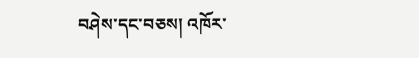བཤེས་དང་བཅས། འཁོར་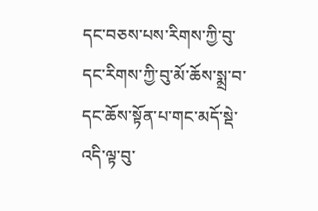དང་བཅས་པས་རིགས་ཀྱི་བུ་དང་རིགས་ཀྱི་བུ་མོ་ཆོས་སྨྲ་བ་དང་ཆོས་སྟོན་པ་གང་མདོ་སྡེ་འདི་ལྟ་བུ་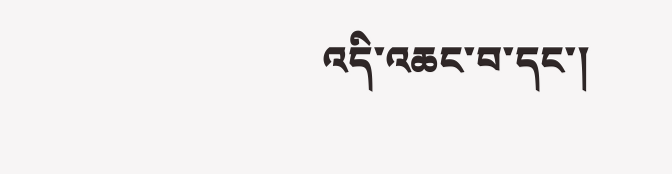འདི་འཆང་བ་དང་།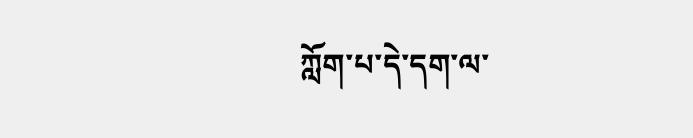ཀློག་པ་དེ་དག་ལ་